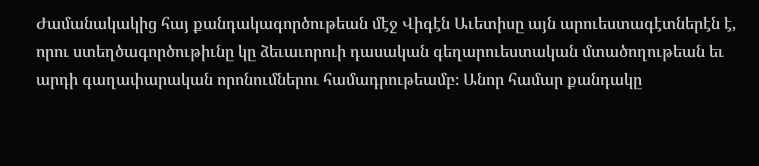Ժամանակակից հայ քանդակագործութեան մէջ Վիգէն Աւետիսը այն արուեստագէտներէն է, որու ստեղծագործութիւնը կը ձեւաւորուի դասական գեղարուեստական մտածողութեան եւ արդի գաղափարական որոնումներու համադրութեամբ։ Անոր համար քանդակը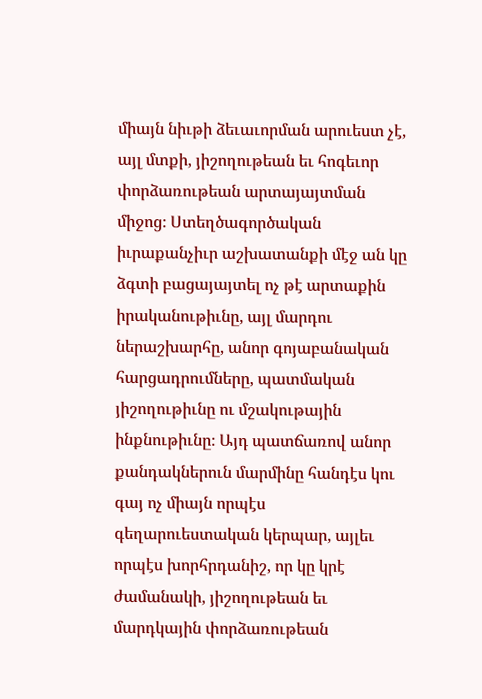միայն նիւթի ձեւաւորման արուեստ չէ, այլ մտքի, յիշողութեան եւ հոգեւոր փորձառութեան արտայայտման միջոց։ Ստեղծագործական իւրաքանչիւր աշխատանքի մէջ ան կը ձգտի բացայայտել ոչ թէ արտաքին իրականութիւնը, այլ մարդու ներաշխարհը, անոր գոյաբանական հարցադրումները, պատմական յիշողութիւնը ու մշակութային ինքնութիւնը։ Այդ պատճառով անոր քանդակներուն մարմինը հանդէս կու գայ ոչ միայն որպէս գեղարուեստական կերպար, այլեւ որպէս խորհրդանիշ, որ կը կրէ ժամանակի, յիշողութեան եւ մարդկային փորձառութեան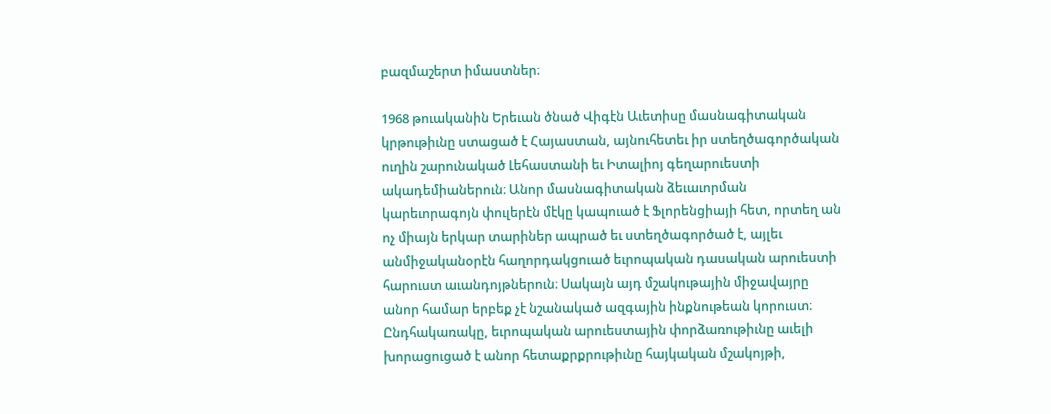բազմաշերտ իմաստներ։

1968 թուականին Երեւան ծնած Վիգէն Աւետիսը մասնագիտական կրթութիւնը ստացած է Հայաստան, այնուհետեւ իր ստեղծագործական ուղին շարունակած Լեհաստանի եւ Իտալիոյ գեղարուեստի ակադեմիաներուն։ Անոր մասնագիտական ձեւաւորման կարեւորագոյն փուլերէն մէկը կապուած է Ֆլորենցիայի հետ, որտեղ ան ոչ միայն երկար տարիներ ապրած եւ ստեղծագործած է, այլեւ անմիջականօրէն հաղորդակցուած եւրոպական դասական արուեստի հարուստ աւանդոյթներուն։ Սակայն այդ մշակութային միջավայրը անոր համար երբեք չէ նշանակած ազգային ինքնութեան կորուստ։ Ընդհակառակը, եւրոպական արուեստային փորձառութիւնը աւելի խորացուցած է անոր հետաքրքրութիւնը հայկական մշակոյթի,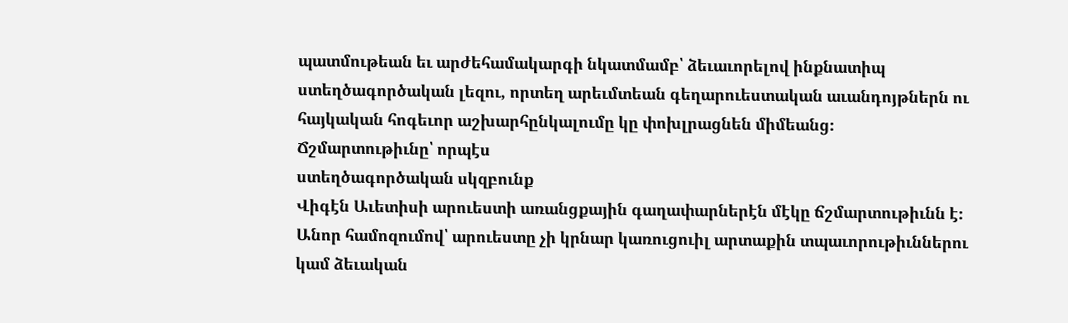պատմութեան եւ արժեհամակարգի նկատմամբ՝ ձեւաւորելով ինքնատիպ ստեղծագործական լեզու, որտեղ արեւմտեան գեղարուեստական աւանդոյթներն ու հայկական հոգեւոր աշխարհընկալումը կը փոխլրացնեն միմեանց։
Ճշմարտութիւնը՝ որպէս
ստեղծագործական սկզբունք
Վիգէն Աւետիսի արուեստի առանցքային գաղափարներէն մէկը ճշմարտութիւնն է։ Անոր համոզումով՝ արուեստը չի կրնար կառուցուիլ արտաքին տպաւորութիւններու կամ ձեւական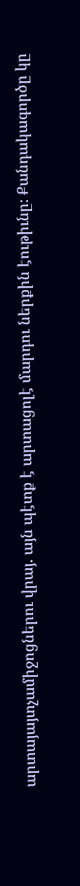արտայայտչամիջոցներու վրայ. այն պէտք է արտացոլէ մարդու ներքին էութիւնը։ Քանդակագործը կը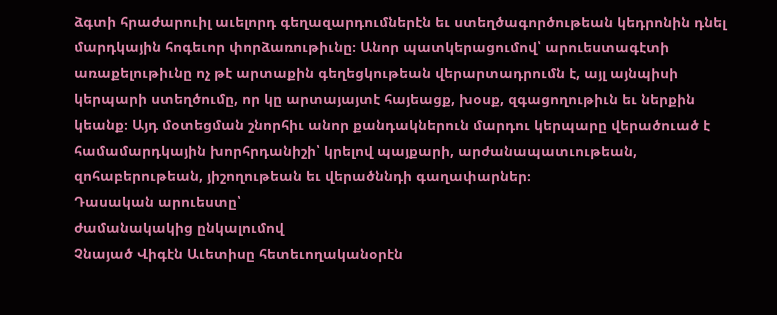ձգտի հրաժարուիլ աւելորդ գեղազարդումներէն եւ ստեղծագործութեան կեդրոնին դնել մարդկային հոգեւոր փորձառութիւնը։ Անոր պատկերացումով՝ արուեստագէտի առաքելութիւնը ոչ թէ արտաքին գեղեցկութեան վերարտադրումն է, այլ այնպիսի կերպարի ստեղծումը, որ կը արտայայտէ հայեացք, խօսք, զգացողութիւն եւ ներքին կեանք։ Այդ մօտեցման շնորհիւ անոր քանդակներուն մարդու կերպարը վերածուած է համամարդկային խորհրդանիշի՝ կրելով պայքարի, արժանապատւութեան, զոհաբերութեան, յիշողութեան եւ վերածննդի գաղափարներ։
Դասական արուեստը՝
ժամանակակից ընկալումով
Չնայած Վիգէն Աւետիսը հետեւողականօրէն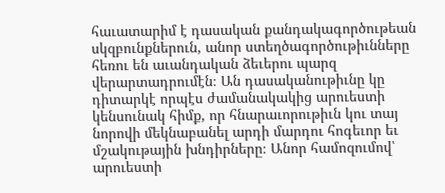հաւատարիմ է դասական քանդակագործութեան սկզբունքներուն, անոր ստեղծագործութիւնները հեռու են աւանդական ձեւերու պարզ վերարտադրումէն։ Ան դասականութիւնը կը դիտարկէ որպէս ժամանակակից արուեստի կենսունակ հիմք, որ հնարաւորութիւն կու տայ նորովի մեկնաբանել արդի մարդու հոգեւոր եւ մշակութային խնդիրները։ Անոր համոզումով՝ արուեստի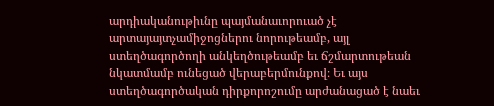արդիականութիւնը պայմանաւորուած չէ արտայայտչամիջոցներու նորութեամբ, այլ ստեղծագործողի անկեղծութեամբ եւ ճշմարտութեան նկատմամբ ունեցած վերաբերմունքով։ Եւ այս ստեղծագործական դիրքորոշումը արժանացած է նաեւ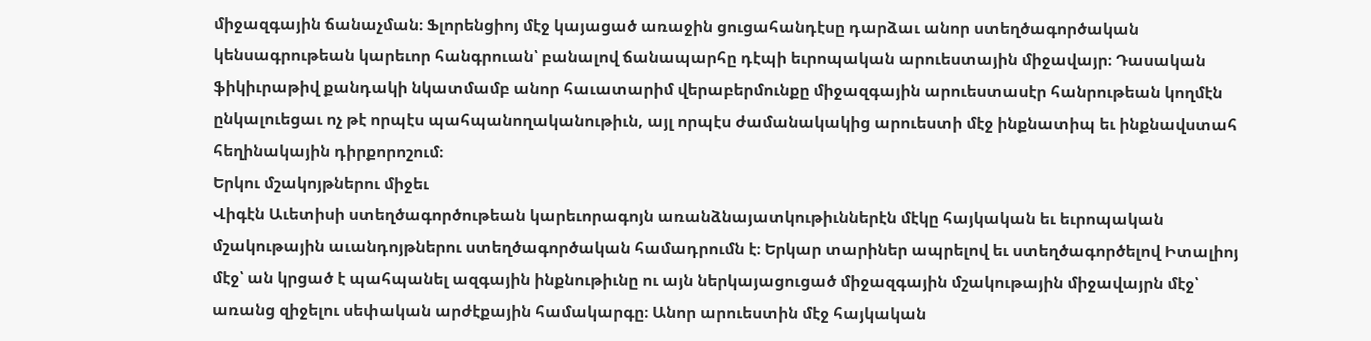միջազգային ճանաչման։ Ֆլորենցիոյ մէջ կայացած առաջին ցուցահանդէսը դարձաւ անոր ստեղծագործական կենսագրութեան կարեւոր հանգրուան՝ բանալով ճանապարհը դէպի եւրոպական արուեստային միջավայր։ Դասական ֆիկիւրաթիվ քանդակի նկատմամբ անոր հաւատարիմ վերաբերմունքը միջազգային արուեստասէր հանրութեան կողմէն ընկալուեցաւ ոչ թէ որպէս պահպանողականութիւն, այլ որպէս ժամանակակից արուեստի մէջ ինքնատիպ եւ ինքնավստահ հեղինակային դիրքորոշում։
Երկու մշակոյթներու միջեւ
Վիգէն Աւետիսի ստեղծագործութեան կարեւորագոյն առանձնայատկութիւններէն մէկը հայկական եւ եւրոպական մշակութային աւանդոյթներու ստեղծագործական համադրումն է։ Երկար տարիներ ապրելով եւ ստեղծագործելով Իտալիոյ մէջ՝ ան կրցած է պահպանել ազգային ինքնութիւնը ու այն ներկայացուցած միջազգային մշակութային միջավայրն մէջ՝ առանց զիջելու սեփական արժէքային համակարգը։ Անոր արուեստին մէջ հայկական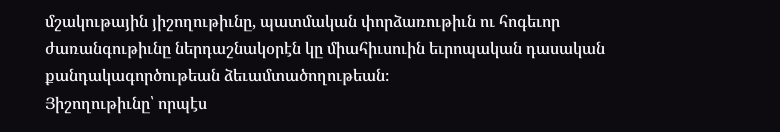մշակութային յիշողութիւնը, պատմական փորձառութիւն ու հոգեւոր ժառանգութիւնը ներդաշնակօրէն կը միահիւսուին եւրոպական դասական քանդակագործութեան ձեւամտածողութեան։
Յիշողութիւնը՝ որպէս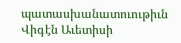պատասխանատուութիւն
Վիգէն Աւետիսի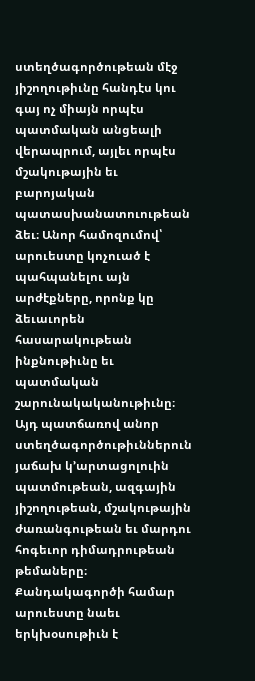ստեղծագործութեան մէջ յիշողութիւնը հանդէս կու գայ ոչ միայն որպէս պատմական անցեալի վերապրում, այլեւ որպէս մշակութային եւ բարոյական պատասխանատուութեան ձեւ։ Անոր համոզումով՝ արուեստը կոչուած է պահպանելու այն արժէքները, որոնք կը ձեւաւորեն հասարակութեան ինքնութիւնը եւ պատմական շարունակականութիւնը։ Այդ պատճառով անոր ստեղծագործութիւններուն յաճախ կ՚արտացոլուին պատմութեան, ազգային յիշողութեան, մշակութային ժառանգութեան եւ մարդու հոգեւոր դիմադրութեան թեմաները։
Քանդակագործի համար արուեստը նաեւ երկխօսութիւն է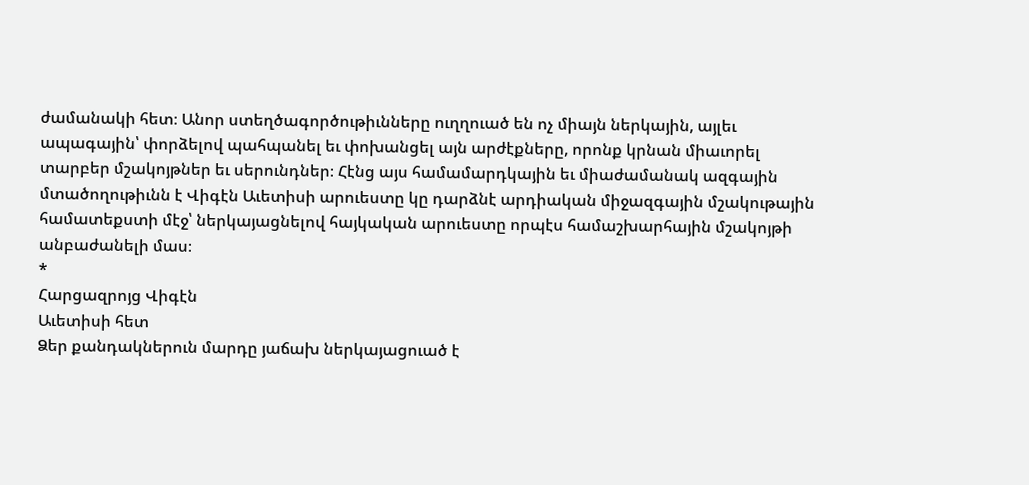ժամանակի հետ։ Անոր ստեղծագործութիւնները ուղղուած են ոչ միայն ներկային, այլեւ ապագային՝ փորձելով պահպանել եւ փոխանցել այն արժէքները, որոնք կրնան միաւորել տարբեր մշակոյթներ եւ սերունդներ։ Հէնց այս համամարդկային եւ միաժամանակ ազգային մտածողութիւնն է Վիգէն Աւետիսի արուեստը կը դարձնէ արդիական միջազգային մշակութային համատեքստի մէջ՝ ներկայացնելով հայկական արուեստը որպէս համաշխարհային մշակոյթի անբաժանելի մաս։
*
Հարցազրոյց Վիգէն
Աւետիսի հետ
Ձեր քանդակներուն մարդը յաճախ ներկայացուած է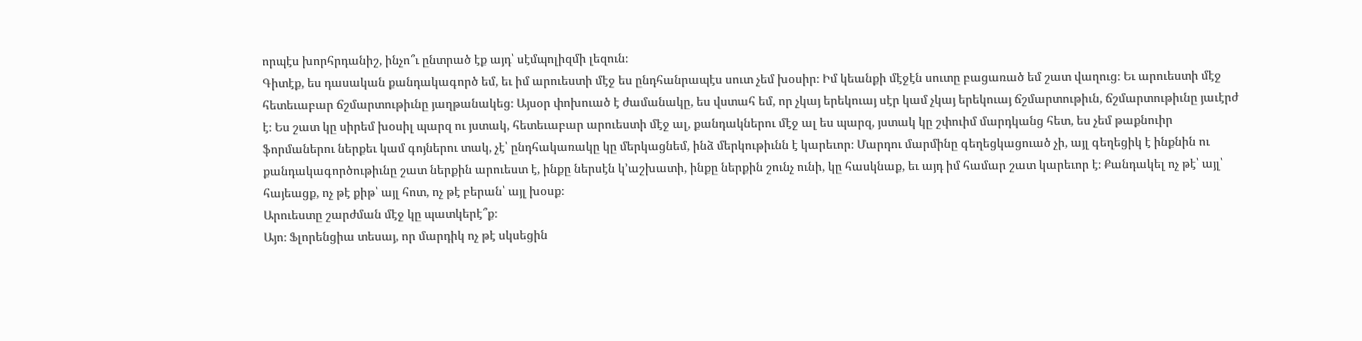որպէս խորհրդանիշ, ինչո՞ւ ընտրած էք այդ՝ սէմպոլիզմի լեզուն։
Գիտէք, ես դասական քանդակագործ եմ, եւ իմ արուեստի մէջ ես ընդհանրապէս սուտ չեմ խօսիր։ Իմ կեանքի մէջէն սուտը բացառած եմ շատ վաղուց։ Եւ արուեստի մէջ հետեւաբար ճշմարտութիւնը յաղթանակեց։ Այսօր փոխուած է ժամանակը, ես վստահ եմ, որ չկայ երեկուայ սէր կամ չկայ երեկուայ ճշմարտութիւն, ճշմարտութիւնը յաւէրժ է։ Ես շատ կը սիրեմ խօսիլ պարզ ու յստակ, հետեւաբար արուեստի մէջ ալ, քանդակներու մէջ ալ ես պարզ, յստակ կը շփուիմ մարդկանց հետ, ես չեմ թաքնուիր ֆորմաներու ներքեւ կամ գոյներու տակ, չէ՝ ընդհակառակը կը մերկացնեմ, ինձ մերկութիւնն է կարեւոր։ Մարդու մարմինը գեղեցկացուած չի, այլ գեղեցիկ է ինքնին ու քանդակագործութիւնը շատ ներքին արուեստ է, ինքը ներսէն կ՚աշխատի, ինքը ներքին շունչ ունի, կը հասկնաք, եւ այդ իմ համար շատ կարեւոր է։ Քանդակել ոչ թէ՝ այլ՝ հայեացք, ոչ թէ քիթ՝ այլ հոտ, ոչ թէ բերան՝ այլ խօսք։
Արուեստը շարժման մէջ կը պատկերէ՞ք։
Այո։ Ֆլորենցիա տեսայ, որ մարդիկ ոչ թէ սկսեցին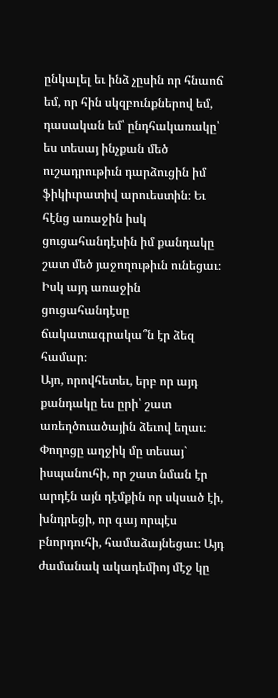ընկալել եւ ինձ չըսին որ հնաոճ եմ, որ հին սկզբունքներով եմ, դասական եմ՝ ընդհակառակը՝ ես տեսայ ինչքան մեծ ուշադրութիւն դարձուցին իմ ֆիկիւրատիվ արուեստին։ Եւ հէնց առաջին իսկ ցուցահանդէսին իմ քանդակը շատ մեծ յաջողութիւն ունեցաւ։
Իսկ այդ առաջին ցուցահանդէսը ճակատագրակա՞ն էր ձեզ համար։
Այո, որովհետեւ, երբ որ այդ քանդակը ես ըրի՝ շատ առեղծուածային ձեւով եղաւ։ Փողոցը աղջիկ մը տեսայ` իսպանուհի, որ շատ նման էր արդէն այն դէմքին որ սկսած էի, խնդրեցի, որ գայ որպէս բնորդուհի, համաձայնեցաւ։ Այդ ժամանակ ակադեմիոյ մէջ կը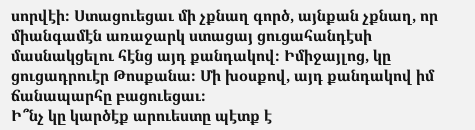սորվէի։ Ստացուեցաւ մի չքնաղ գործ, այնքան չքնաղ, որ միանգամէն առաջարկ ստացայ ցուցահանդէսի մասնակցելու հէնց այդ քանդակով։ Իմիջայլոց, կը ցուցադրուէր Թոսքանա։ Մի խօսքով, այդ քանդակով իմ ճանապարհը բացուեցաւ։
Ի՞նչ կը կարծէք արուեստը պէտք է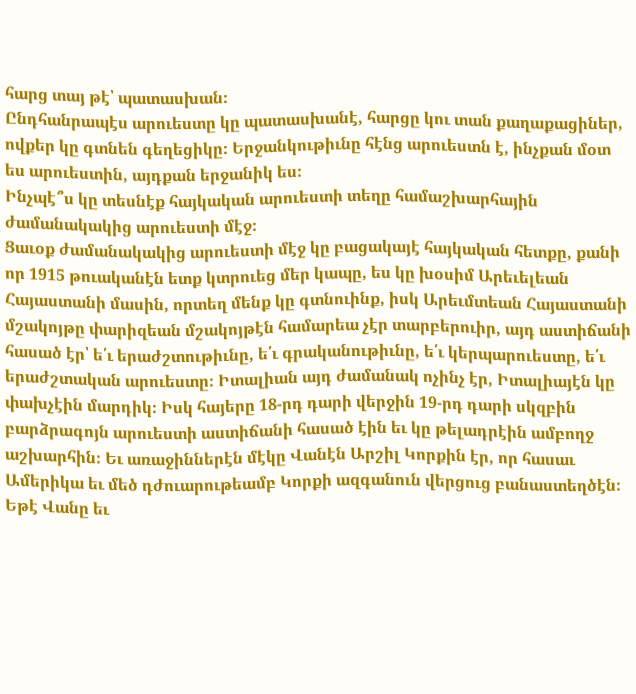հարց տայ թէ՝ պատասխան։
Ընդհանրապէս արուեստը կը պատասխանէ, հարցը կու տան քաղաքացիներ, ովքեր կը գտնեն գեղեցիկը։ Երջանկութիւնը հէնց արուեստն է, ինչքան մօտ ես արուեստին, այդքան երջանիկ ես։
Ինչպէ՞ս կը տեսնէք հայկական արուեստի տեղը համաշխարհային ժամանակակից արուեստի մէջ։
Ցաւօք ժամանակակից արուեստի մէջ կը բացակայէ հայկական հետքը, քանի որ 1915 թուականէն ետք կտրուեց մեր կապը, ես կը խօսիմ Արեւելեան Հայաստանի մասին, որտեղ մենք կը գտնուինք, իսկ Արեւմտեան Հայաստանի մշակոյթը փարիզեան մշակոյթէն համարեա չէր տարբերուիր, այդ աստիճանի հասած էր՝ ե՛ւ երաժշտութիւնը, ե՛ւ գրականութիւնը, ե՛ւ կերպարուեստը, ե՛ւ երաժշտական արուեստը։ Իտալիան այդ ժամանակ ոչինչ էր, Իտալիայէն կը փախչէին մարդիկ։ Իսկ հայերը 18-րդ դարի վերջին 19-րդ դարի սկզբին բարձրագոյն արուեստի աստիճանի հասած էին եւ կը թելադրէին ամբողջ աշխարհին։ Եւ առաջիններէն մէկը Վանէն Արշիլ Կորքին էր, որ հասաւ Ամերիկա եւ մեծ դժուարութեամբ Կորքի ազգանուն վերցուց բանաստեղծէն։
Եթէ Վանը եւ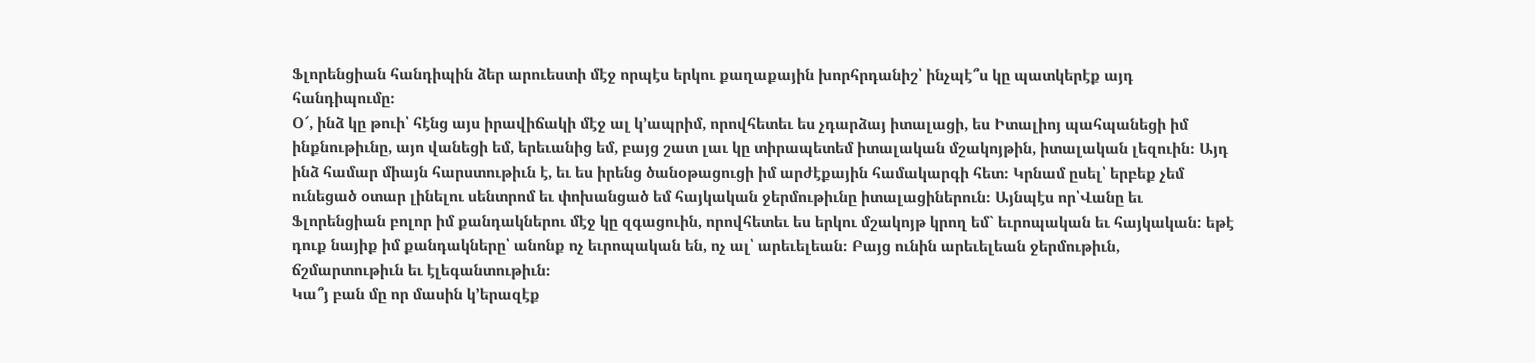Ֆլորենցիան հանդիպին ձեր արուեստի մէջ որպէս երկու քաղաքային խորհրդանիշ՝ ինչպէ՞ս կը պատկերէք այդ հանդիպումը։
Օ՜, ինձ կը թուի՝ հէնց այս իրավիճակի մէջ ալ կ՚ապրիմ, որովհետեւ ես չդարձայ իտալացի, ես Իտալիոյ պահպանեցի իմ ինքնութիւնը, այո վանեցի եմ, երեւանից եմ, բայց շատ լաւ կը տիրապետեմ իտալական մշակոյթին, իտալական լեզուին։ Այդ ինձ համար միայն հարստութիւն է, եւ ես իրենց ծանօթացուցի իմ արժէքային համակարգի հետ։ Կրնամ ըսել՝ երբեք չեմ ունեցած օտար լինելու սենտրոմ եւ փոխանցած եմ հայկական ջերմութիւնը իտալացիներուն։ Այնպէս որ՝Վանը եւ Ֆլորենցիան բոլոր իմ քանդակներու մէջ կը զգացուին, որովհետեւ ես երկու մշակոյթ կրող եմ` եւրոպական եւ հայկական: եթէ դուք նայիք իմ քանդակները՝ անոնք ոչ եւրոպական են, ոչ ալ՝ արեւելեան։ Բայց ունին արեւելեան ջերմութիւն, ճշմարտութիւն եւ էլեգանտութիւն։
Կա՞յ բան մը որ մասին կ՚երազէք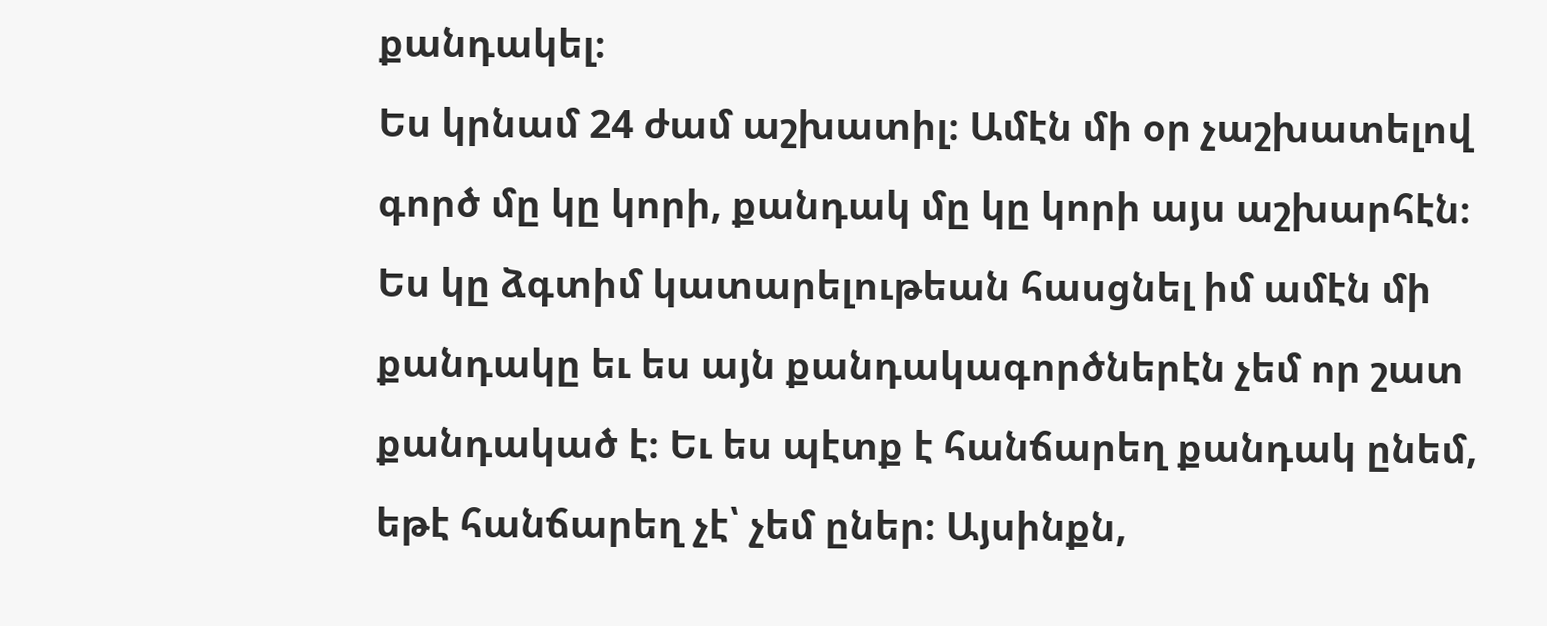քանդակել։
Ես կրնամ 24 ժամ աշխատիլ։ Ամէն մի օր չաշխատելով գործ մը կը կորի, քանդակ մը կը կորի այս աշխարհէն։ Ես կը ձգտիմ կատարելութեան հասցնել իմ ամէն մի քանդակը եւ ես այն քանդակագործներէն չեմ որ շատ քանդակած է։ Եւ ես պէտք է հանճարեղ քանդակ ընեմ, եթէ հանճարեղ չէ՝ չեմ ըներ։ Այսինքն,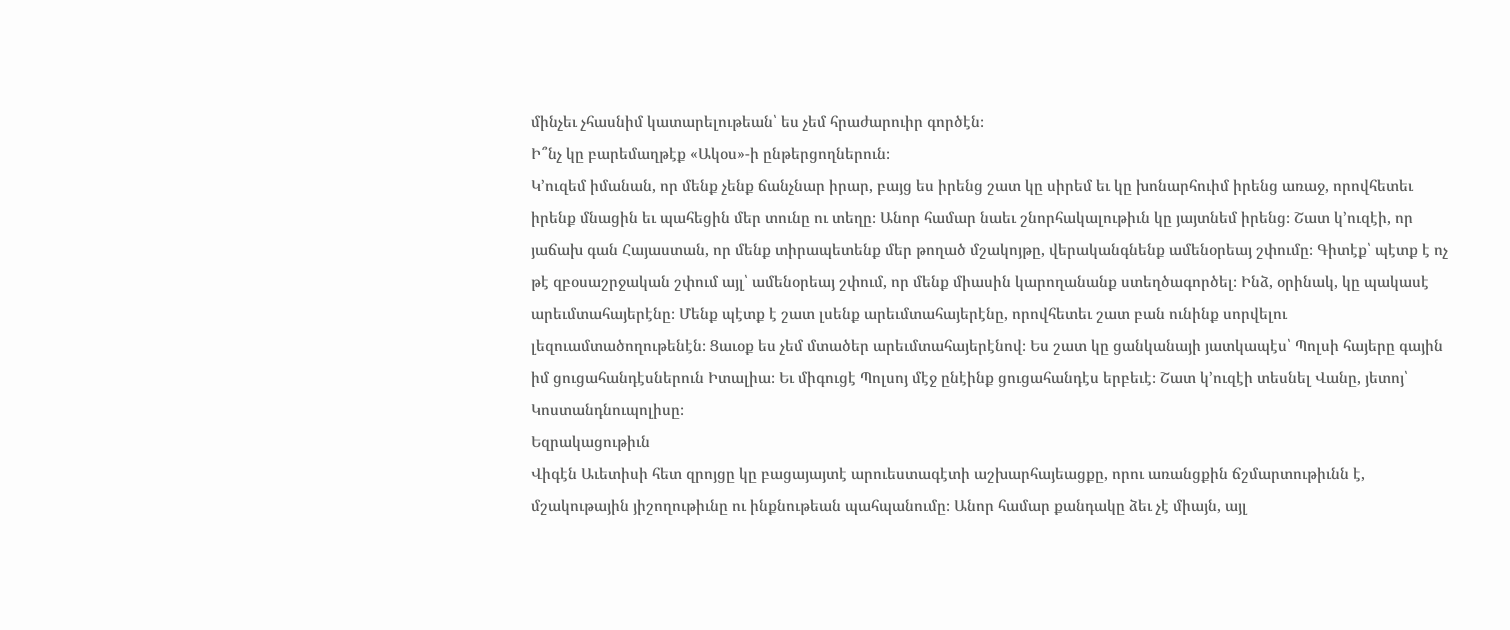մինչեւ չհասնիմ կատարելութեան՝ ես չեմ հրաժարուիր գործէն։
Ի՞նչ կը բարեմաղթէք «Ակօս»-ի ընթերցողներուն։
Կ՚ուզեմ իմանան, որ մենք չենք ճանչնար իրար, բայց ես իրենց շատ կը սիրեմ եւ կը խոնարհուիմ իրենց առաջ, որովհետեւ իրենք մնացին եւ պահեցին մեր տունը ու տեղը։ Անոր համար նաեւ շնորհակալութիւն կը յայտնեմ իրենց։ Շատ կ՚ուզէի, որ յաճախ գան Հայաստան, որ մենք տիրապետենք մեր թողած մշակոյթը, վերականգնենք ամենօրեայ շփումը։ Գիտէք՝ պէտք է ոչ թէ զբօսաշրջական շփում այլ՝ ամենօրեայ շփում, որ մենք միասին կարողանանք ստեղծագործել։ Ինձ, օրինակ, կը պակասէ արեւմտահայերէնը։ Մենք պէտք է շատ լսենք արեւմտահայերէնը, որովհետեւ շատ բան ունինք սորվելու լեզուամտածողութենէն։ Ցաւօք ես չեմ մտածեր արեւմտահայերէնով։ Ես շատ կը ցանկանայի յատկապէս՝ Պոլսի հայերը գային իմ ցուցահանդէսներուն Իտալիա։ Եւ միգուցէ Պոլսոյ մէջ ընէինք ցուցահանդէս երբեւէ։ Շատ կ՚ուզէի տեսնել Վանը, յետոյ՝ Կոստանդնուպոլիսը։
Եզրակացութիւն
Վիգէն Աւետիսի հետ զրոյցը կը բացայայտէ արուեստագէտի աշխարհայեացքը, որու առանցքին ճշմարտութիւնն է, մշակութային յիշողութիւնը ու ինքնութեան պահպանումը։ Անոր համար քանդակը ձեւ չէ միայն, այլ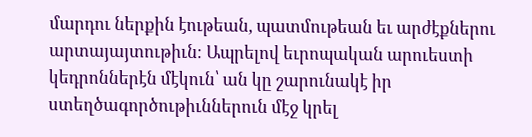մարդու ներքին էութեան, պատմութեան եւ արժէքներու արտայայտութիւն։ Ապրելով եւրոպական արուեստի կեդրոններէն մէկուն՝ ան կը շարունակէ իր ստեղծագործութիւններուն մէջ կրել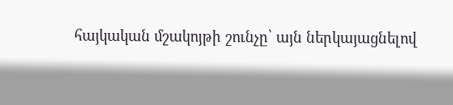հայկական մշակոյթի շունչը՝ այն ներկայացնելով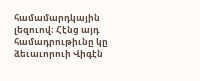համամարդկային լեզուով։ Հէնց այդ համադրութիւնը կը ձեւաւորուի Վիգէն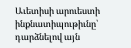Աւետիսի արուեստի ինքնատիպութիւնը՝ դարձնելով այն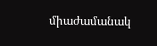միաժամանակ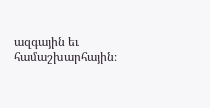ազգային եւ համաշխարհային։